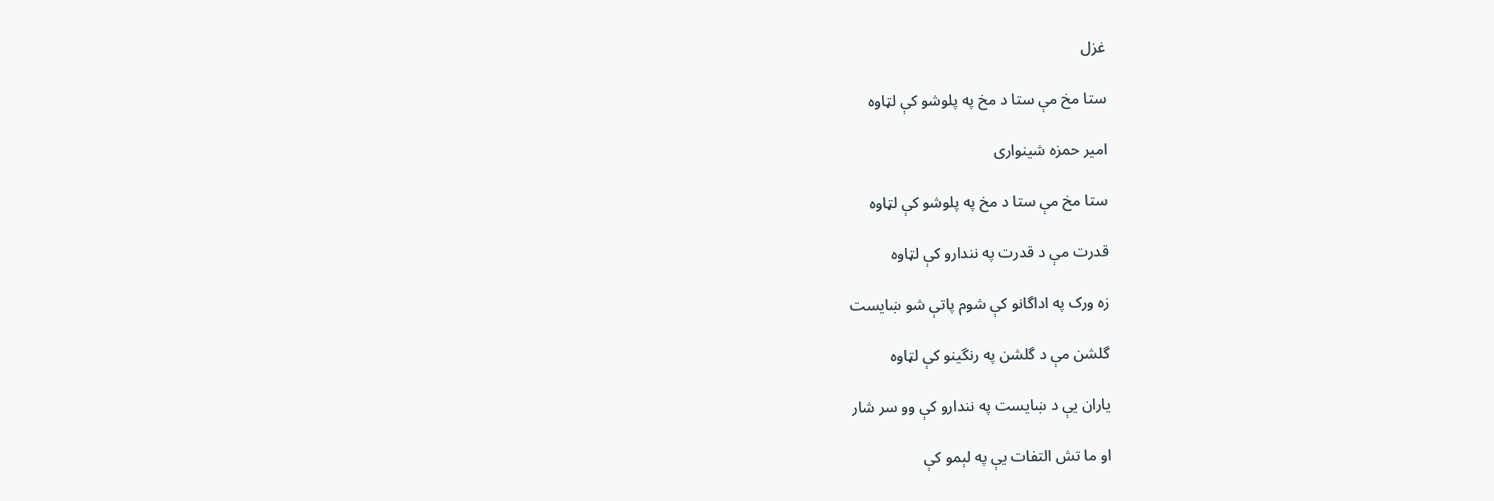غزل

ستا مخ مې ستا د مخ په پلوشو کې لټاوه

امیر حمزه شینواری

ستا مخ مې ستا د مخ په پلوشو کې لټاوه

قدرت مې د قدرت په نندارو کې لټاوه

زه ورک په اداگانو کې شوم پاتې شو ښايست

گلشن مې د گلشن په رنگينو کې لټاوه

ياران يې د ښايست په نندارو کې وو سر شار

او ما تش التفات يې په لېمو کې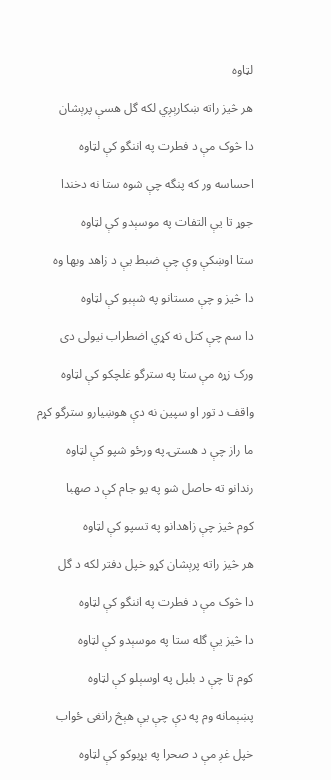لټاوه

هر څيز راته ښکارېږي لکه گل هسې پرېشان

دا څوک مې د فطرت په اننگو کې لټاوه

احساسه ور که پنگه چې شوه ستا نه دخندا

جوړ تا يې التفات په موسېدو کې لټاوه

ستا اوښکې وې چې ضبط يې د زاهد وبها وه

دا څيز و چې مستانو په شېبو کې لټاوه

دا سم چې کتل نه کړي اضطراب نيولی دی

ورک زړه مې ستا په سترگو غلچکو کې لټاوه

واقف د تور او سپين نه دې هوښيارو سترگو کړم

ما راز چې د هستۍ په ورځو شپو کې لټاوه

رندانو ته حاصل شو په يو جام کې د صهبا

کوم څيز چې زاهدانو په تسپو کې لټاوه

هر څيز راته پرېشان کړو خپل دفتر لکه د گل

دا څوک مې د فطرت په اننگو کې لټاوه

دا څيز يې گله ستا په موسېدو کې لټاوه

کوم تا چې د بلبل په اوسېلو کې لټاوه

پښېمانه وم په دې چې يې هېڅ رانغی ځواب

خپل غږ مې د صحرا په بړبوکو کې لټاوه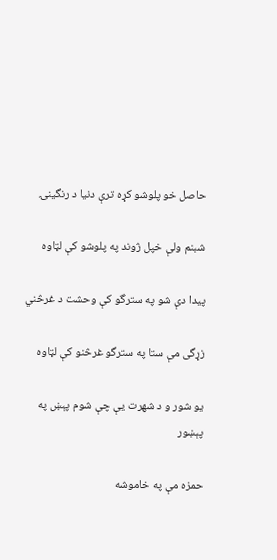حاصل خو پلوشو کړه ترې دنيا د رنگينۍ

شبنم ولې خپل ژوند په پلوشو کې لټاوه

پيدا دې شو په سترگو کې وحشت د غرڅني

زړگی مې ستا په سترگو غرڅنو کې لټاوه

يو شور و د شهرت يې چې شوم پېښ په پېښور

حمزه مې په خاموشه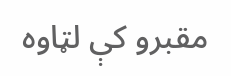مقبرو کې لټاوه